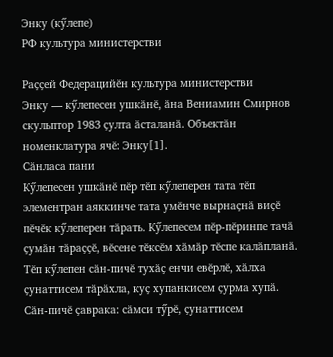Энку (кӳлепе)
РФ культура министерстви

Раҫҫей Федерацийӗн культура министерстви
Энку — кӳлепесен ушкӑнӗ, ӑна Вениамин Смирнов скульптор 1983 ҫулта ӑсталанӑ. Объектӑн номенклатура ячӗ: Энку[1].
Сӑнласа пани
Кӳлепесен ушкӑнӗ пӗр тӗп кӳлеперен тата тӗп элементран аяккинче тата умӗнче вырнаҫнӑ виҫӗ пӗчӗк кӳлеперен тӑрать. Кӳлепесем пӗр-пӗринпе тачӑ ҫумӑн тӑраҫҫӗ, вӗсене тӗксӗм хӑмӑр тӗспе калӑпланӑ. Тӗп кӳлепен сӑн-пичӗ тухӑҫ енчи евӗрлӗ, хӑлха ҫунаттисем тӑрӑхла, куҫ хупанкисем ҫурма хупӑ. Сӑн-пичӗ ҫаврака: сӑмси тӳрӗ, ҫунаттисем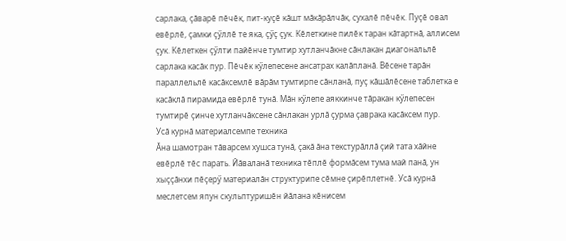сарлака, ҫӑварӗ пӗчӗк, пит-куҫӗ кӑшт мӑкӑрӑлчӑк, сухалӗ пӗчӗк. Пуҫӗ овал евӗрлӗ, ҫамки ҫӳллӗ те яка, ҫӳҫ ҫук. Кӗлеткине пилӗк таран кӑтартнӑ, аллисем ҫук. Кӗлеткен ҫӳлти пайӗнче тумтир хутланчӑкне сӑнлакан диагональлӗ сарлака касӑк пур. Пӗчӗк кӳлепесене ансатрах калӑпланӑ. Вӗсене тарӑн параллельлӗ касӑксемлӗ вӑрӑм тумтирпе сӑнланӑ, пуҫ кӑшӑлӗсене таблетка е касӑклӑ пирамида евӗрлӗ тунӑ. Мӑн кӳлепе аяккинче тӑракан кӳлепесен тумтирӗ ҫинче хутланчӑксене сӑнлакан урлӑ ҫурма ҫаврака касӑксем пур.
Усӑ курнӑ материалсемпе техника
Ӑна шамотран тӑварсем хушса тунӑ, ҫакӑ ӑна текстурӑллӑ ҫий тата хӑйне евӗрлӗ тӗс парать. Йӑваланӑ техника тӗплӗ формӑсем тума май панӑ, ун хыҫҫӑнхи пӗҫерӳ материалӑн структурипе сӗмне ҫирӗплетнӗ. Усӑ курнӑ меслетсем япун скульптуришӗн йӑлана кӗнисем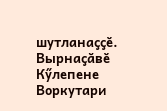шутланаҫҫӗ.
Вырнаҫӑвӗ
Кӳлепене Воркутари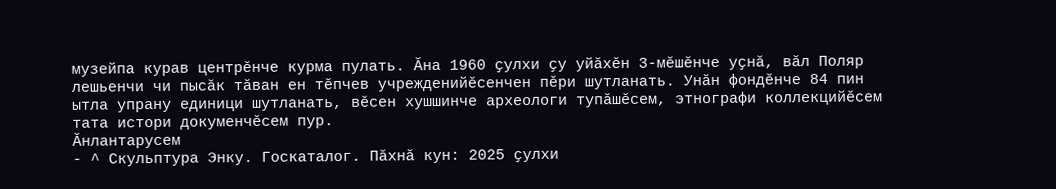музейпа курав центрӗнче курма пулать. Ӑна 1960 ҫулхи ҫу уйӑхӗн 3-мӗшӗнче уҫнӑ, вӑл Поляр лешьенчи чи пысӑк тӑван ен тӗпчев учрежденийӗсенчен пӗри шутланать. Унӑн фондӗнче 84 пин ытла упрану единици шутланать, вӗсен хушшинче археологи тупӑшӗсем, этнографи коллекцийӗсем тата истори докуменчӗсем пур.
Ӑнлантарусем
- ^ Скульптура Энку. Госкаталог. Пӑхнӑ кун: 2025 ҫулхи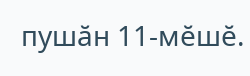пушӑн 11-мӗшӗ.